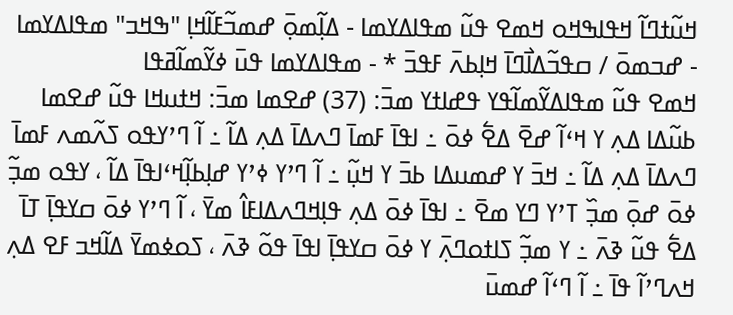ߞߎ߬ߙߣߊ߬ ߞߟߊߒߞߋ ߞߘߐ ߟߎ߬ ߘߟߊߡߌߘߊ - ߡߊ߲߬ߘߋ߲߫ ߝߘߏ߬ߓߊ߬ߞߊ߲ "ߒߞߏ" ߘߟߊߡߌߘߊ - ߝߏߘߋ߫ / ߛߟߏ߬ߡߊ߯ߣߊ߫ ߞߊ߲ߕߍ߫ ߓߟߏ߫ * - ߘߟߊߡߌߘߊ ߟߎ߫ ߦߌ߬ߘߊ߬ߥߟߊ
ߞߘߐ ߟߎ߬ ߘߟߊߡߌ߬ߘߊ߬ߟߌ ߟߝߊߙߌ ߘߏ߫: (37) ߝߐߘߊ ߘߏ߫: ߞߙߎߞߊ ߟߎ߬ ߝߐߘߊ
ߕߎ߬ߡߊ ߡߍ߲ ߌ ߞߵߊ߬ ߝߐ߫ ߡߐ߱ ߦߋ߫ ߸ ߊߟߊ߫ ߓߘߊ߫ ߣߍߡߊ߫ ߡߍ߲ ߡߊ߬ ߸ ߊ߬ ߣߴߌߟߋ ߖߍ߬ߘߍ ߓߘߊ߫ ߣߍߡߊ߫ ߡߍ߲ ߡߊ߬ ߸ ߞߏ߫ ߌ ߝߘߎߡߊ ߕߏ߫ ߌ ߞߎ߲߬ ߸ ߊ߬ ߣߴߌ ߦߴߌ ߝߊ߲ߕߊ߲߬ߞߵߊߟߊ߫ ߡߊ߬ ، ߌߟߋ ߘߏ߲߬ ߦߋ߫ ߝߋ߲߫ ߘߏ߲߰ ߠߴߌ ߣߌ ߘߐ߫ ߸ ߊߟߊ߫ ߦߋ߫ ߡߍ߲ ߟߊ߲ߞߣߍߡߊߓߊ߮ ߘߌ߫ ، ߊ߬ ߣߴߌ ߦߋ߫ ߛߌߟߊ߲߫ ߠߊ߫ ߡߐ߱ ߟߎ߬ ߢߍ߫ ߸ ߌ ߘߏ߲߬ ߖߊߙߋߣߍ߲߫ ߌ ߦߋ߫ ߛߌߟߊ߲߫ ߊߟߊ߫ ߟߋ߬ ߢߍ߫ ، ߖߋߦߘߌ߫ ߡߊ߬ߞߏ ߓߐ ߡߍ߲ ߞߍߣߴߊ߬ ߟߊ߫ ߸ ߊ߬ ߣߵߊ߬ ߝߘߎ߫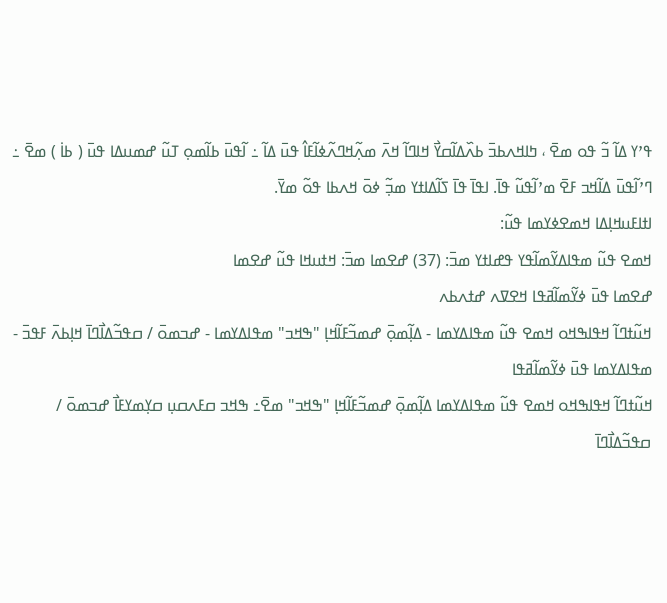ߟߴߌ ߡߊ߬ ߏ߬ ߟߋ ߘߐ߫ ، ߤߊߞߍߕߏ߫ ߕߍ߰ߡߊ߬ߛߌ߯ ߞߊߣߊ߬ ߞߍ߫ ߘߍ߲߬ߞߣߍ߬ߦߊ߬ߓߊ߮ ߟߎ߫ ߡߊ߬ ߸ ߊ߬ߟߎ߫ ߕߊ߬ߘߋ߲ ߠߎ߬ ߝߘߎߡߊ ߟߎ߫ ( ߕߊ߭ ) ߘߐ߫ ߸ ߣߴߊ߬ߟߎ߫ ߡߊ߬ߞߏ ߓߐ߫ ߘߴߊ߬ߟߎ߬ ߟߊ߫. ߊߟߊ߫ ߟߊ߫ ߖߊ߬ߡߊߙߌ ߘߏ߲߬ ߦߋ߫ ߞߍߕߊ ߟߋ߬ ߘߌ߫.
ߊߙߊߓߎߞߊ߲ߡߊ ߞߘߐߦߌߘߊ ߟߎ߬:
ߞߘߐ ߟߎ߬ ߘߟߊߡߌ߬ߘߊ߬ߟߌ ߟߝߊߙߌ ߘߏ߫: (37) ߝߐߘߊ ߘߏ߫: ߞߙߎߞߊ ߟߎ߬ ߝߐߘߊ
ߝߐߘߊ ߟߎ߫ ߦߌ߬ߘߊ߬ߥߟߊ ߞߐߜߍ ߝߙߍߕߍ
ߞߎ߬ߙߣߊ߬ ߞߟߊߒߞߋ ߞߘߐ ߟߎ߬ ߘߟߊߡߌߘߊ - ߡߊ߲߬ߘߋ߲߫ ߝߘߏ߬ߓߊ߬ߞߊ߲ "ߒߞߏ" ߘߟߊߡߌߘߊ - ߝߏߘߋ߫ / ߛߟߏ߬ߡߊ߯ߣߊ߫ ߞߊ߲ߕߍ߫ ߓߟߏ߫ - ߘߟߊߡߌߘߊ ߟߎ߫ ߦߌ߬ߘߊ߬ߥߟߊ
ߞߎ߬ߙߣߊ߬ ߞߟߊߒߞߋ ߞߘߐ ߟߎ߬ ߘߟߊߡߌߘߊ ߡߊ߲߬ߘߋ߲߫ ߝߘߏ߬ߓߊ߬ߞߊ߲ "ߒߞߏ" ߘߐ߫߸ ߒߞߏ ߛߓߍߛߎ߲ ߛߌ߲ߘߌߓߊ߯ ߝߏߘߋ߫ / ߛߟߏ߬ߡߊ߯ߣߊ߫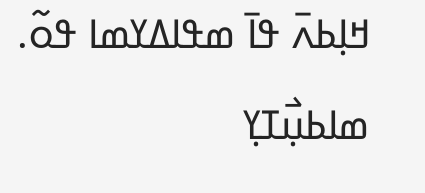ߞߊ߲ߕߍ߫ ߟߊ߫ ߘߟߊߡߌߘߊ ߟߋ߬.
ߘߊߕߎ߲߯ߠߌ߲